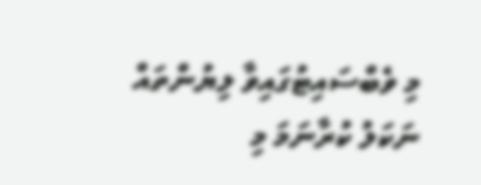މި ވެބްސައިޓުގައިވާ ލިޔުންތައް ނަކަލު ކުރާނަމަ މި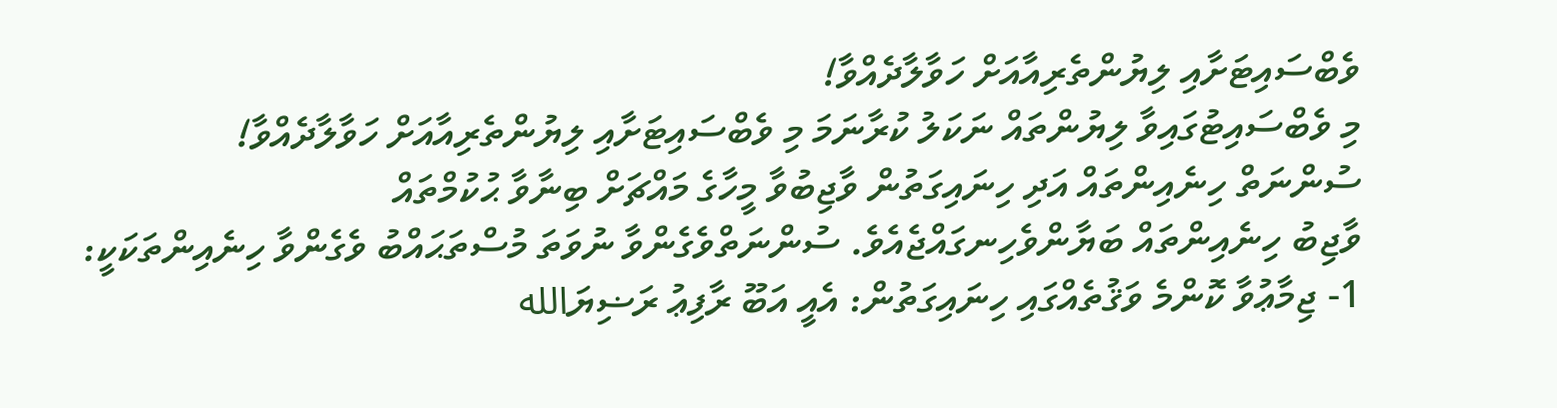ވެބްސައިޓަށާއި ލިޔުންތެރިއާއަށް ހަވާލާދެއްވާ!
މި ވެބްސައިޓުގައިވާ ލިޔުންތައް ނަކަލު ކުރާނަމަ މި ވެބްސައިޓަށާއި ލިޔުންތެރިއާއަށް ހަވާލާދެއްވާ!
ސުންނަތް ހިނެއިންތައް އަދި ހިނައިގަތުން ވާޖިބުވާ މީހާގެ މައްޗަށް ބިނާވާ ޙުކުމްތައް
ވާޖިބު ހިނެއިންތައް ބަޔާންވެހިނގައްޖެއެވެ. ސުންނަތްވެގެންވާ ނުވަތަ މުސްތަޙައްބު ވެގެންވާ ހިނެއިންތަކަކީ:
1- ޖިމާޢުވާ ކޮންމެ ވަޤުތެއްގައި ހިނައިގަތުން: އެއީ އަބޫ ރާފިޢު ރަޟިޔަالله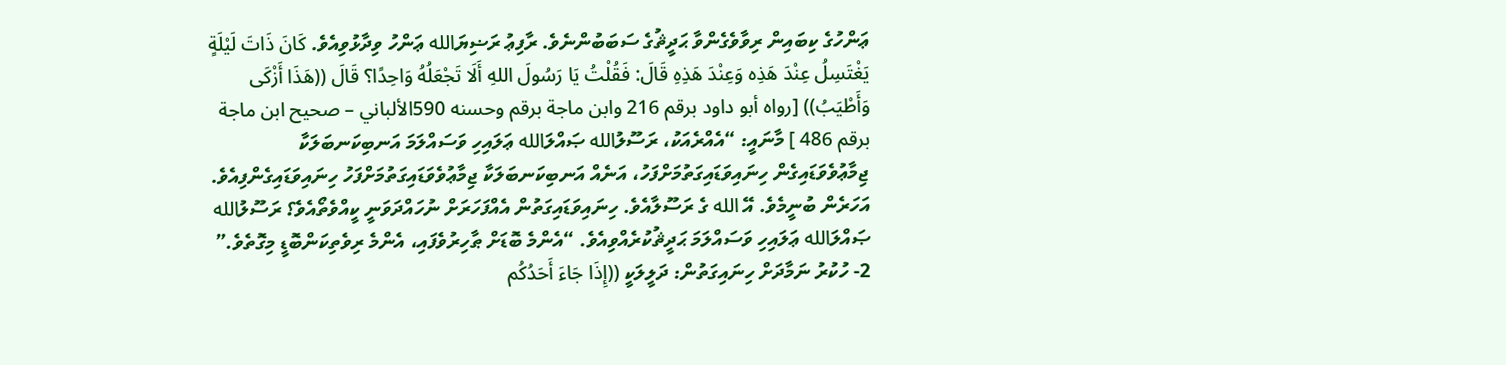ޢަންހުގެ ކިބައިން ރިވާވެގެންވާ ޙަދީޘުގެ ސަބަބުންނެވެ. ރާފިޢު ރަޟިޔަالله ޢަންހު ވިދާޅުވިއެވެ. كَانَ ذَاتَ لَيْلَةٍ يَغْتَسِلُ عِنْدَ هَذِه وَعِنْدَ هَذِهِ قَالَ: فَقُلْتُ يَا رَسُولَ اللهِ أَلَا تَجْعَلُهُ وَاحِدًا؟ قَالَ ((هَذَا أَزْكَى وَأَطْيَبُ)) [رواه أبو داود برقم 216 وابن ماجة برقم وحسنه 590الألباني – صحيح ابن ماجة برقم 486 ] މާނައީ: “އެއްރެއަކު، ރަސޫލުالله ޞައްލަالله ޢަލައިހި ވަސައްލަމަ އަނބިކަނބަލަކާ ޖިމާޢުވެވަޑައިގެން ހިނައިވަޑައިގަތުމަށްފަހު، އަނެއް އަނބިކަނބަލަކާ ޖިމާޢުވެވަޑައިގަތުމަށްފަހު ހިނައިވަޑައިގެންފިއެވެ. އަހަރެން ބުނީމެވެ. އޭ الله ގެ ރަސޫލާއެވެ. ހިނައިވަޑައިގަތުން އެއްފަހަރަށް ނުހައްދަވަނީ ކީއްވެތޯއެވެ؟ ރަސޫލުالله ޞައްލަالله ޢަލައިހި ވަސައްލަމަ ޙަދީޘުކުރެއްވިއެވެ. “އެންމެ ބޮޑަށް ޠާހިރުވެފައި، އެންމެ ރިވެތިކަންބޮޑީ މިގޮތެވެ.”
2- ހުކުރު ނަމާދަށް ހިނައިގަތުން: ދަލީލަކީ ((إِذَا جَاءَ أَحَدُكُم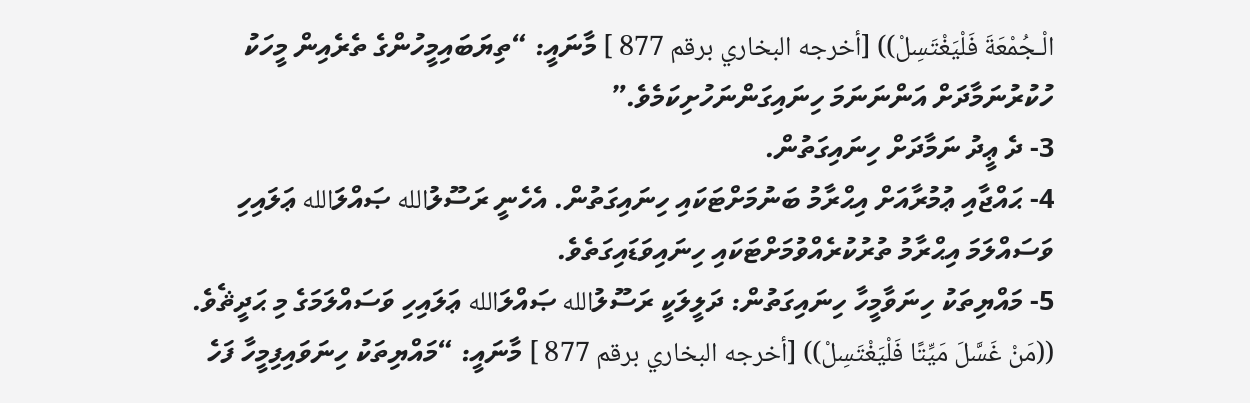الْـجُمْعَةَ فَلْيَغْتَسِلْ)) [أخرجه البخاري برقم 877 ] މާނައީ: “ތިޔަބައިމީހުންގެ ތެރެއިން މީހަކު ހުކުރުނަމާދަށް އަންނަނަމަ ހިނައިގަންނަހުށިކަމެވެ.”
3- ދެ ޢީދު ނަމާދަށް ހިނައިގަތުން.
4- ޙައްޖާއި ޢުމުރާއަށް އިޙްރާމު ބަނުމަށްޓަކައި ހިނައިގަތުން. އެހެނީ ރަސޫލުالله ޞައްލަالله ޢަލައިހި ވަސައްލަމަ އިޙްރާމު ތުރުކުރެއްވުމަށްޓަކައި ހިނައިވަޑައިގަތެވެ.
5- މައްޔިތަކު ހިނަވާމީހާ ހިނައިގަތުން: ދަލީލަކީ ރަސޫލުالله ޞައްލަالله ޢަލައިހި ވަސައްލަމަގެ މި ޙަދީޘެވެ. ((مَنْ غَسَّلَ مَيِّتًا فَلْيَغْتَسِلْ)) [أخرجه البخاري برقم 877 ] މާނައީ: “މައްޔިތަކު ހިނަވައިފިމީހާ ފަހެ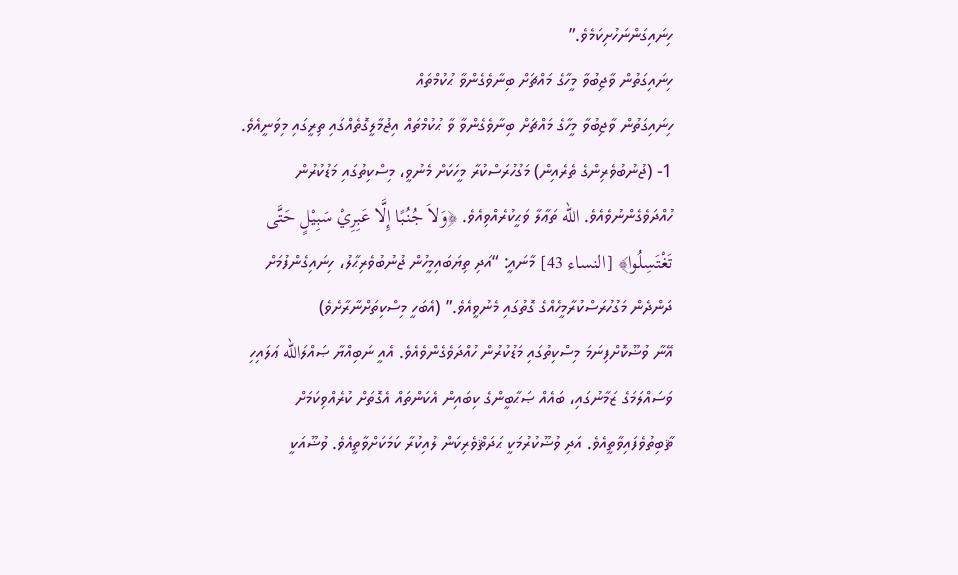ހިނައިގަންނަހުށިކަމެވެ.”
ހިނައިގަތުން ވާޖިބުވާ މީހާގެ މައްޗަށް ބިނާވެގެންވާ ޙުކުމްތައް
ހިނައިގަތުން ވާޖިބުވާ މީހާގެ މައްޗަށް ބިނާވެގެންވާ ވާ ޙުކުމްތައް އިޖުމާލީގޮތެއްގައި ތިރީގައި މިވަނީއެވެ.
1- (ޖުނުބުވެރިންގެ ތެރެއިން) މަގުހުރަސްކުރާ މީހަކަށް މެނުވީ، މިސްކިތުގައި މަޑުކުރުން ހުއްދަވެގެންނުވެއެވެ. الله ތަޢާލާ ވަޙީކުރެއްވިއެވެ. ﴿وَلاَ جُنُبًا إِلَّا عَبِرِيْ سَبِيْلٍ حَتَّى تَغْتَسِلُوا﴾ [النساء 43] މާނައީ: “އަދި ތިޔަބައިމީހުން ޖުނުބުވެރިޙާލު، ހިނައިގެންފުމަށް ދަންދެން މަގުހުރަސްކުރާމީހެއްގެ ގޮތުގައި މެނުވީއެވެ.” (އެބަހީ މިސްކިތަށްނާރާށެވެ)
އޭނާ ވުޟޫކޮށްފިނަމަ މިސްކިތުގައި މަޑުކުރުން ހުއްދަވެގެންވެއެވެ. އެއީ ނަބިއްޔާ ޞައްލަالله ޢަލައިހި ވަސައްލަމަގެ ޒަމާނުގައި، ބައެއް ޞަޙާބީންގެ ކިބައިން އެކަންތައް އެގޮތަށް ކުރެއްވިކަމަށް ޘާބިތުވެފައިވާތީއެވެ. އަދި ވުޟޫކުރުމަކީ ޙަދަޘްވެރިކަން ލުއިކުރާ ކަމަކަށްވާތީއެވެ. ވުޟޫއަކީ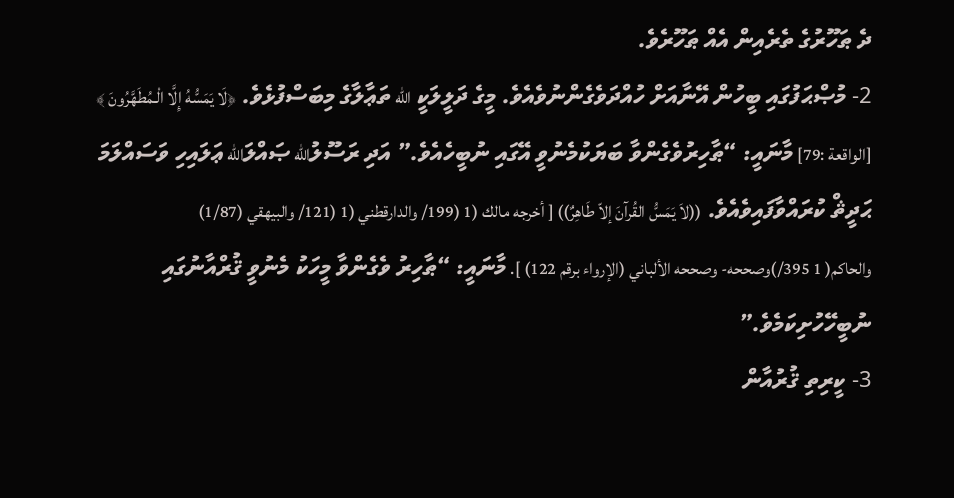ދެ ޠަހޫރުގެ ތެރެއިން އެއް ޠަހޫރެވެ.
2- މުޞްޙަފުގައި ބީހުން އޭނާއަށް ހުއްދަވެގެންނުވެއެވެ. މީގެ ދަލީލަކީ الله ތަޢާލާގެ މިބަސްފުޅެވެ. ﴿لَا يَمَسُّهُ إِلَّا الْـمُطَهَّرُونَ ﴾ [الواقعة :79] މާނައީ: “ޠާހިރުވެގެންވާ ބަޔަކުމެނުވީ އޭގައި ނުބީހެއެވެ.” އަދި ރަސޫލުالله ޞައްލަالله ޢަލައިހި ވަސައްލަމަ ޙަދީޘް ކުރައްވާފައިވެއެވެ. ((لاَ يَمَسُّ القُرآنَ إلاّ طَاهِرٌ)) [ أخرجه مالك (1 (199/ والدارقطني (1 (121/ والبيهقي (1/87) والحاكم( 1 395/)وصححه- وصححه الألباني (الإرواء برقم 122) ]. މާނައީ: “ޠާހިރު ވެގެންވާ މީހަކު މެނުވީ ޤުރްއާނުގައި ނުބީހޭހުށިކަމެވެ.”
3- ކީރިތި ޤުރުއާން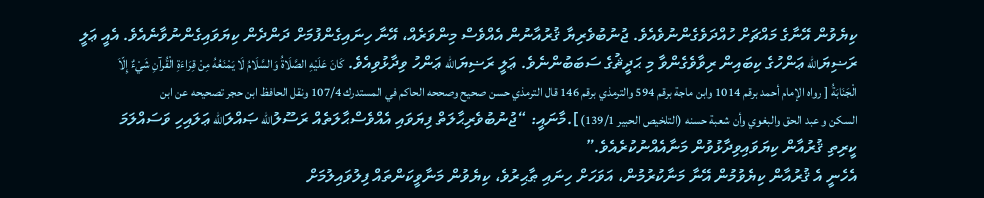ކިޔެވުން އޭނާގެ މައްޗަށް ހުއްދަވެގެންނުވެއެވެ. ޖުނުބުވެރިޔާ ޤުރުއާނުން އެއްވެސް މިންވަރެއް، އޭނާ ހިނައިގެންފުމަށް ދަންދެން ކިޔަވައިގެންނުވާނެއެވެ. އެއީ ޢަލީ ރަޟިޔަالله ޢަންހުގެ ކިބައިން ރިވާވެގެންވާ މި ޙަދީޘުގެ ސަބަބުންނެވެ. ޢަލީ ރަޟިޔަالله ޢަންހު ވިދާޅުވިއެވެ. كَانَ عَلَيْهِ الصَّلَاةُ وَالسَّلَامُ لَا يَمْنَعُهُ مِنْ قِرَاءَةِ الْقُرآنِ شَيْءٌ إِلّاَ الْجَنَابَةُ [ رواه الإمام أحمد برقم 1014 وابن ماجة برقم 594 والترمذي برقم 146 قال الترمذي حسن صحيح وصححه الحاكم في المستدرك 107/4 ونقل الحافظ ابن حجر تصحيحه عن ابن السكن و عبد الحق والبغوي وأن شعبة حسنه (التلخيص الحبير 139/1) ].މާނައީ: “ޖުނުބުވެރިޙާލަތް ފިޔަވައި އެއްވެސްޙާލަތެއް ރަސޫލުالله ޞައްލަالله ޢަލައިހި ވަސައްލަމަ ކީރިތި ޤުރުއާން ކިޔަވައިވިދާޅުވުން މަނާއެއްނުކުރެއެވެ.”
އެހެނީ އެ ޤުރުއާން ކިޔެވުމުން އޭނާ މަނާކުރުމުން، އަވަހަށް ހިނައި ޠާޙިރުވެ، ކިޔެވުން މަނާވީކަންތައް ފިލުވައިލުމަށް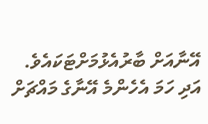އޭނާއަށް ބާރުއެޅުމަށްޓަކައެވެ.
އަދި ހަމަ އެހެންމެ އޭނާގެ މައްޗަށް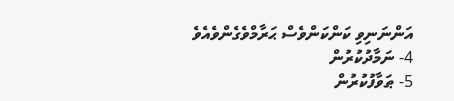އަންނަނިވި ކަންކަންވެސް ޙަރާމްވެގެންވެއެވެ
4- ނަމާދުކުރުން
5- ޠަވާފުކުރުން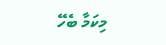މިކަމާ ބެހޭ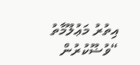އިތުރު މަޢުލޫމާތު “ވުޟޫކުރުން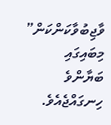ވާޖިބުވާކަންކަން” މިބައިގައި ބަޔާންވެ ހިނގައްޖެއެވެ.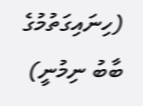(ހިނައިގަތުމުގެ ބާބު ނިމުނީ)